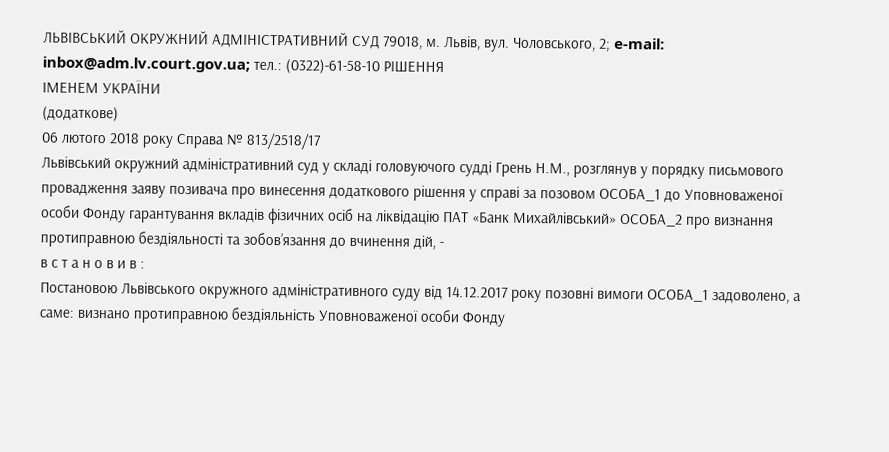ЛЬВІВСЬКИЙ ОКРУЖНИЙ АДМІНІСТРАТИВНИЙ СУД 79018, м. Львів, вул. Чоловського, 2; e-mail: inbox@adm.lv.court.gov.ua; тел.: (0322)-61-58-10 РІШЕННЯ
ІМЕНЕМ УКРАЇНИ
(додаткове)
06 лютого 2018 року Справа № 813/2518/17
Львівський окружний адміністративний суд у складі головуючого судді Грень Н.М., розглянув у порядку письмового провадження заяву позивача про винесення додаткового рішення у справі за позовом ОСОБА_1 до Уповноваженої особи Фонду гарантування вкладів фізичних осіб на ліквідацію ПАТ «Банк Михайлівський» ОСОБА_2 про визнання протиправною бездіяльності та зобов’язання до вчинення дій, -
в с т а н о в и в :
Постановою Львівського окружного адміністративного суду від 14.12.2017 року позовні вимоги ОСОБА_1 задоволено, а саме: визнано протиправною бездіяльність Уповноваженої особи Фонду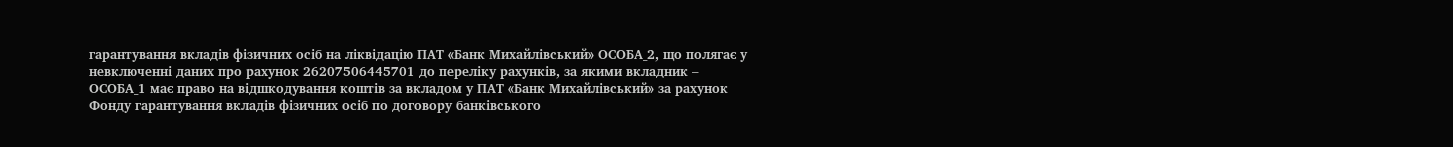гарантування вкладів фізичних осіб на ліквідацію ПАТ «Банк Михайлівський» ОСОБА_2, що полягає у невключенні даних про рахунок 26207506445701 до переліку рахунків, за якими вкладник – ОСОБА_1 має право на відшкодування коштів за вкладом у ПАТ «Банк Михайлівський» за рахунок Фонду гарантування вкладів фізичних осіб по договору банківського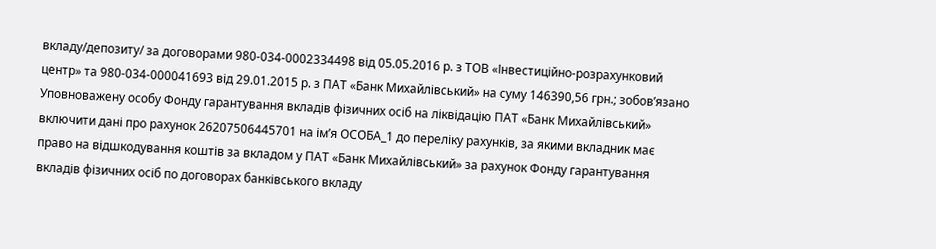вкладу/депозиту/ за договорами 980-034-0002334498 від 05.05.2016 р. з ТОВ «Інвестиційно-розрахунковий центр» та 980-034-000041693 від 29.01.2015 р. з ПАТ «Банк Михайлівський» на суму 146390,56 грн.; зобов’язано Уповноважену особу Фонду гарантування вкладів фізичних осіб на ліквідацію ПАТ «Банк Михайлівський» включити дані про рахунок 26207506445701 на ім’я ОСОБА_1 до переліку рахунків, за якими вкладник має право на відшкодування коштів за вкладом у ПАТ «Банк Михайлівський» за рахунок Фонду гарантування вкладів фізичних осіб по договорах банківського вкладу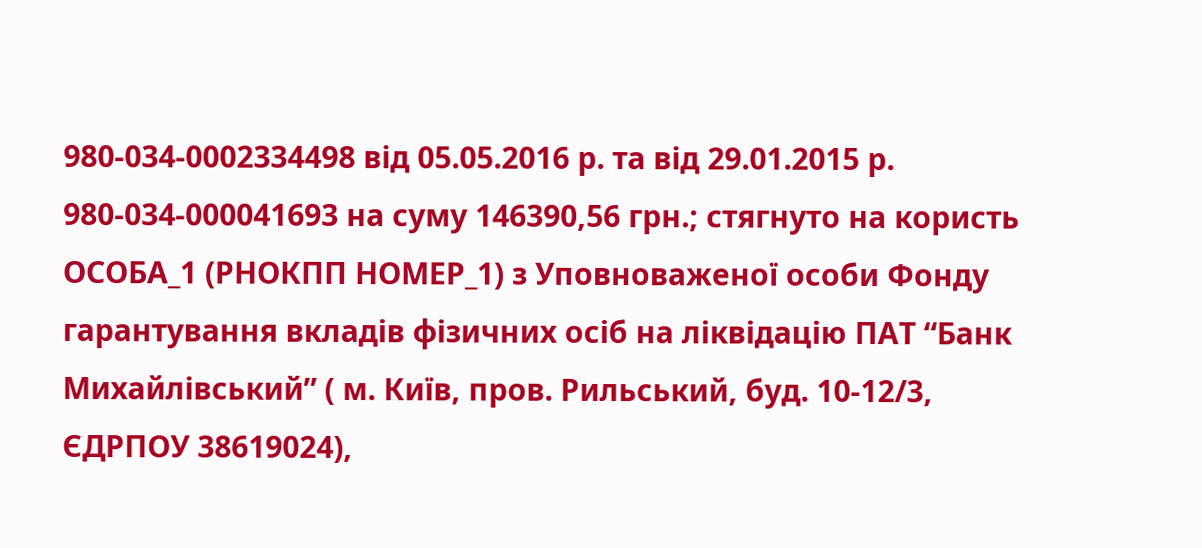980-034-0002334498 від 05.05.2016 р. та від 29.01.2015 р. 980-034-000041693 на суму 146390,56 грн.; стягнуто на користь ОСОБА_1 (РНОКПП НОМЕР_1) з Уповноваженої особи Фонду гарантування вкладів фізичних осіб на ліквідацію ПАТ “Банк Михайлівський” ( м. Київ, пров. Рильський, буд. 10-12/3, ЄДРПОУ 38619024),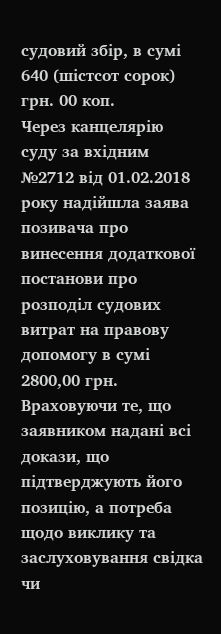судовий збір, в сумі 640 (шістсот сорок) грн. 00 коп.
Через канцелярію суду за вхідним №2712 від 01.02.2018 року надійшла заява позивача про винесення додаткової постанови про розподіл судових витрат на правову допомогу в сумі 2800,00 грн.
Враховуючи те, що заявником надані всі докази, що підтверджують його позицію, а потреба щодо виклику та заслуховування свідка чи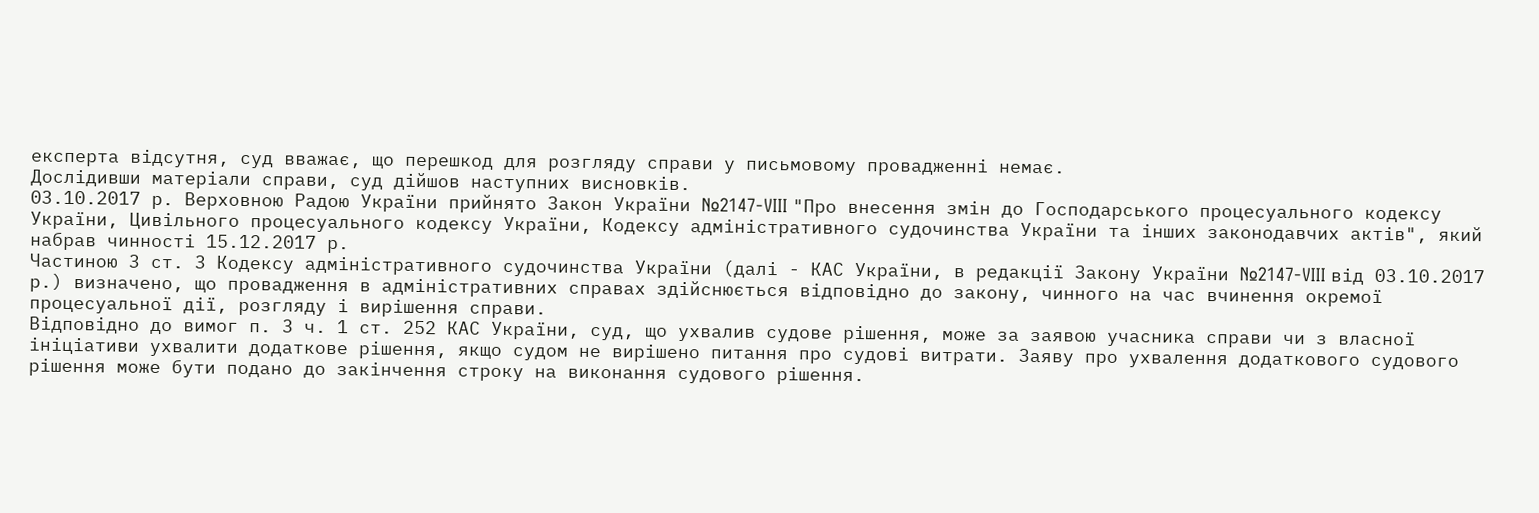експерта відсутня, суд вважає, що перешкод для розгляду справи у письмовому провадженні немає.
Дослідивши матеріали справи, суд дійшов наступних висновків.
03.10.2017 р. Верховною Радою України прийнято Закон України №2147-VIII "Про внесення змін до Господарського процесуального кодексу України, Цивільного процесуального кодексу України, Кодексу адміністративного судочинства України та інших законодавчих актів", який набрав чинності 15.12.2017 р.
Частиною 3 ст. 3 Кодексу адміністративного судочинства України (далі - КАС України, в редакції Закону України №2147-VIII від 03.10.2017 р.) визначено, що провадження в адміністративних справах здійснюється відповідно до закону, чинного на час вчинення окремої процесуальної дії, розгляду і вирішення справи.
Відповідно до вимог п. 3 ч. 1 ст. 252 КАС України, суд, що ухвалив судове рішення, може за заявою учасника справи чи з власної ініціативи ухвалити додаткове рішення, якщо судом не вирішено питання про судові витрати. Заяву про ухвалення додаткового судового рішення може бути подано до закінчення строку на виконання судового рішення.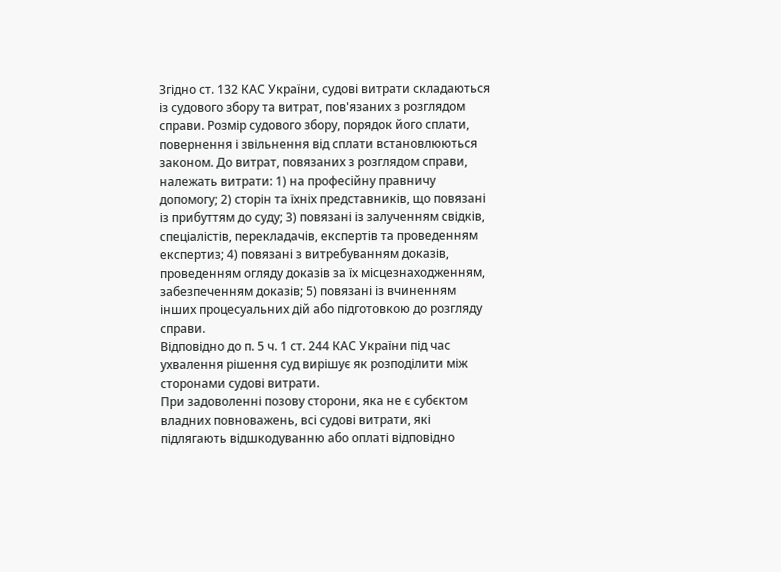Згідно ст. 132 КАС України, судові витрати складаються із судового збору та витрат, пов'язаних з розглядом справи. Розмір судового збору, порядок його сплати, повернення і звільнення від сплати встановлюються законом. До витрат, повязаних з розглядом справи, належать витрати: 1) на професійну правничу допомогу; 2) сторін та їхніх представників, що повязані із прибуттям до суду; 3) повязані із залученням свідків, спеціалістів, перекладачів, експертів та проведенням експертиз; 4) повязані з витребуванням доказів, проведенням огляду доказів за їх місцезнаходженням, забезпеченням доказів; 5) повязані із вчиненням інших процесуальних дій або підготовкою до розгляду справи.
Відповідно до п. 5 ч. 1 ст. 244 КАС України під час ухвалення рішення суд вирішує як розподілити між сторонами судові витрати.
При задоволенні позову сторони, яка не є субєктом владних повноважень, всі судові витрати, які підлягають відшкодуванню або оплаті відповідно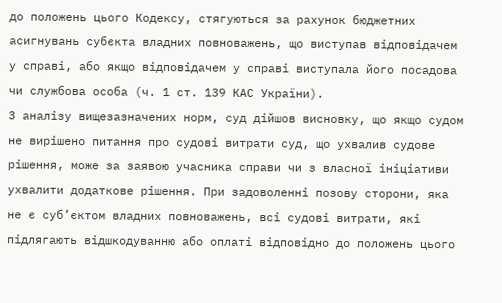до положень цього Кодексу, стягуються за рахунок бюджетних асигнувань субєкта владних повноважень, що виступав відповідачем у справі, або якщо відповідачем у справі виступала його посадова чи службова особа (ч. 1 ст. 139 КАС України).
З аналізу вищезазначених норм, суд дійшов висновку, що якщо судом не вирішено питання про судові витрати суд, що ухвалив судове рішення, може за заявою учасника справи чи з власної ініціативи ухвалити додаткове рішення. При задоволенні позову сторони, яка не є суб’єктом владних повноважень, всі судові витрати, які підлягають відшкодуванню або оплаті відповідно до положень цього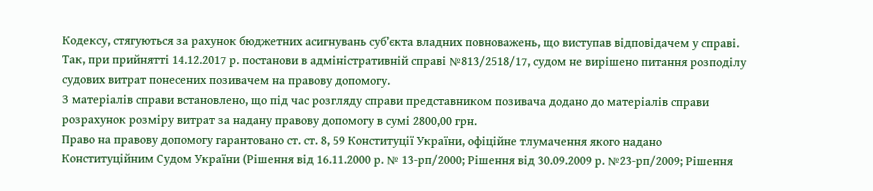Кодексу, стягуються за рахунок бюджетних асигнувань суб’єкта владних повноважень, що виступав відповідачем у справі.
Так, при прийнятті 14.12.2017 р. постанови в адміністративній справі №813/2518/17, судом не вирішено питання розподілу судових витрат понесених позивачем на правову допомогу.
З матеріалів справи встановлено, що під час розгляду справи представником позивача додано до матеріалів справи розрахунок розміру витрат за надану правову допомогу в сумі 2800,00 грн.
Право на правову допомогу гарантовано ст. ст. 8, 59 Конституції України, офіційне тлумачення якого надано Конституційним Судом України (Рішення від 16.11.2000 р. № 13-рп/2000; Рішення від 30.09.2009 р. №23-рп/2009; Рішення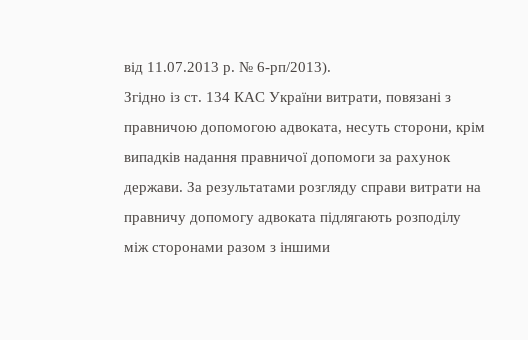від 11.07.2013 р. № 6-рп/2013).
Згідно із ст. 134 КАС України витрати, повязані з правничою допомогою адвоката, несуть сторони, крім випадків надання правничої допомоги за рахунок держави. За результатами розгляду справи витрати на правничу допомогу адвоката підлягають розподілу між сторонами разом з іншими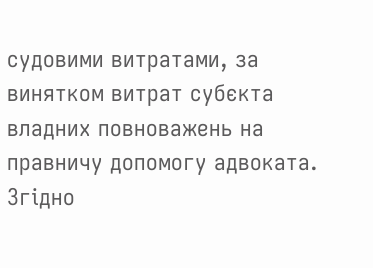судовими витратами, за винятком витрат субєкта владних повноважень на правничу допомогу адвоката.
Згідно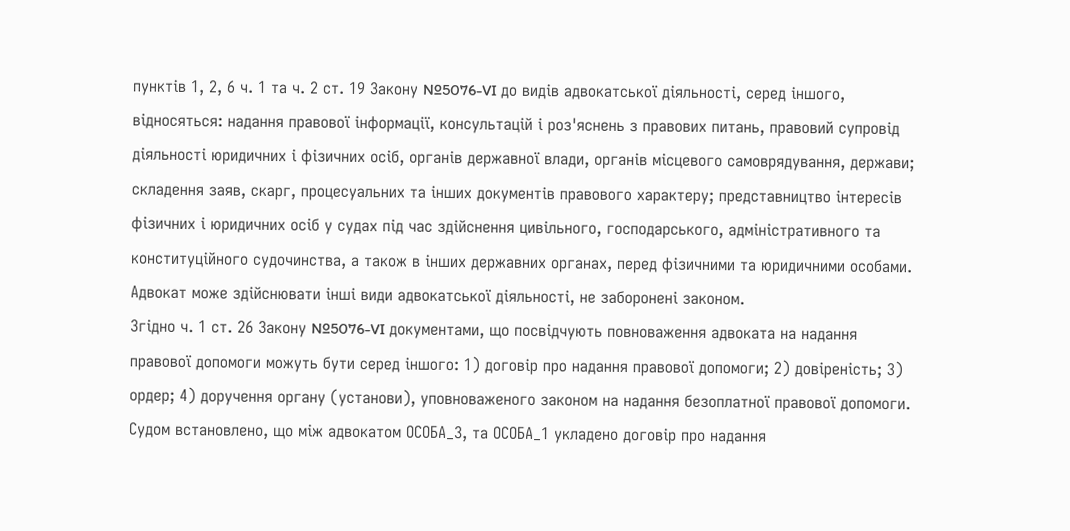пунктів 1, 2, 6 ч. 1 та ч. 2 ст. 19 Закону №5076-VI до видів адвокатської діяльності, серед іншого, відносяться: надання правової інформації, консультацій і роз'яснень з правових питань, правовий супровід діяльності юридичних і фізичних осіб, органів державної влади, органів місцевого самоврядування, держави; складення заяв, скарг, процесуальних та інших документів правового характеру; представництво інтересів фізичних і юридичних осіб у судах під час здійснення цивільного, господарського, адміністративного та конституційного судочинства, а також в інших державних органах, перед фізичними та юридичними особами. Адвокат може здійснювати інші види адвокатської діяльності, не заборонені законом.
Згідно ч. 1 ст. 26 Закону №5076-VI документами, що посвідчують повноваження адвоката на надання правової допомоги можуть бути серед іншого: 1) договір про надання правової допомоги; 2) довіреність; 3) ордер; 4) доручення органу (установи), уповноваженого законом на надання безоплатної правової допомоги.
Судом встановлено, що між адвокатом ОСОБА_3, та ОСОБА_1 укладено договір про надання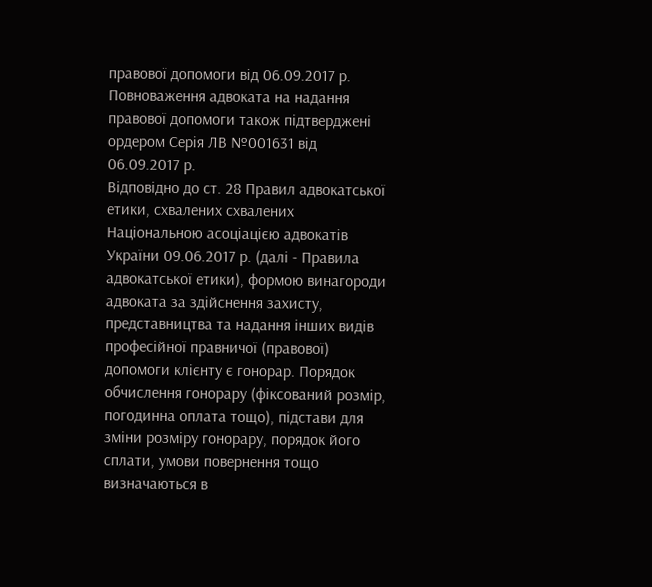правової допомоги від 06.09.2017 р.
Повноваження адвоката на надання правової допомоги також підтверджені ордером Серія ЛВ №001631 від 06.09.2017 р.
Відповідно до ст. 28 Правил адвокатської етики, схвалених схвалених Національною асоціацією адвокатів України 09.06.2017 р. (далі - Правила адвокатської етики), формою винагороди адвоката за здійснення захисту, представництва та надання інших видів професійної правничої (правової) допомоги клієнту є гонорар. Порядок обчислення гонорару (фіксований розмір, погодинна оплата тощо), підстави для зміни розміру гонорару, порядок його сплати, умови повернення тощо визначаються в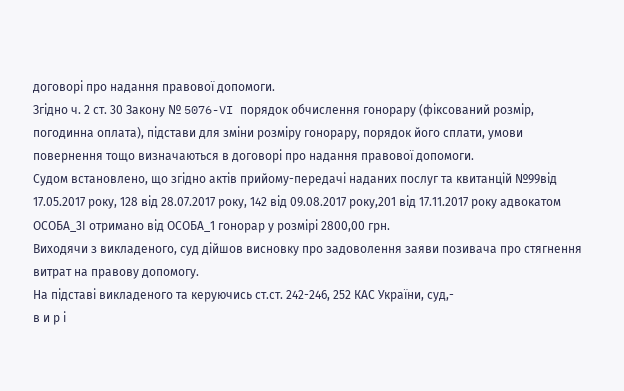договорі про надання правової допомоги.
Згідно ч. 2 ст. 30 Закону № 5076-VI порядок обчислення гонорару (фіксований розмір, погодинна оплата), підстави для зміни розміру гонорару, порядок його сплати, умови повернення тощо визначаються в договорі про надання правової допомоги.
Судом встановлено, що згідно актів прийому-передачі наданих послуг та квитанцій №99від 17.05.2017 року, 128 від 28.07.2017 року, 142 від 09.08.2017 року,201 від 17.11.2017 року адвокатом ОСОБА_3І отримано від ОСОБА_1 гонорар у розмірі 2800,00 грн.
Виходячи з викладеного, суд дійшов висновку про задоволення заяви позивача про стягнення витрат на правову допомогу.
На підставі викладеного та керуючись ст.ст. 242-246, 252 КАС України, суд,-
в и р і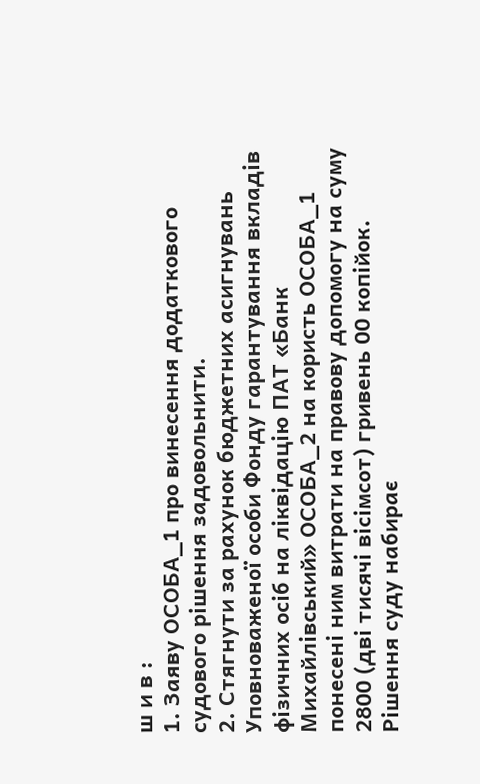ш и в :
1. Заяву ОСОБА_1 про винесення додаткового судового рішення задовольнити.
2. Стягнути за рахунок бюджетних асигнувань Уповноваженої особи Фонду гарантування вкладів фізичних осіб на ліквідацію ПАТ «Банк Михайлівський» ОСОБА_2 на користь ОСОБА_1 понесені ним витрати на правову допомогу на суму 2800 (дві тисячі вісімсот) гривень 00 копійок.
Рішення суду набирає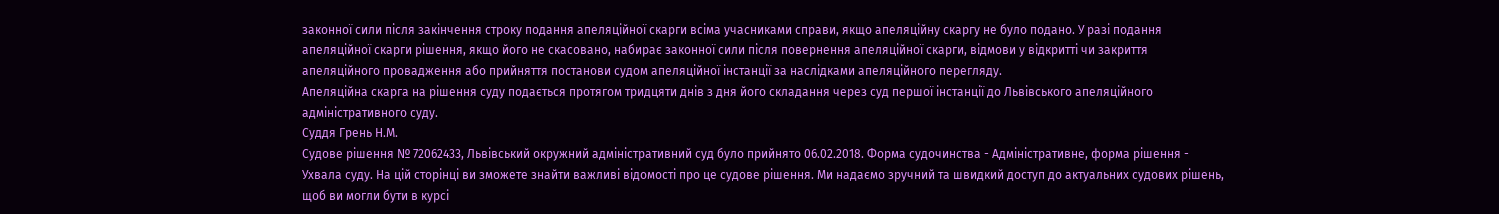законної сили після закінчення строку подання апеляційної скарги всіма учасниками справи, якщо апеляційну скаргу не було подано. У разі подання апеляційної скарги рішення, якщо його не скасовано, набирає законної сили після повернення апеляційної скарги, відмови у відкритті чи закриття апеляційного провадження або прийняття постанови судом апеляційної інстанції за наслідками апеляційного перегляду.
Апеляційна скарга на рішення суду подається протягом тридцяти днів з дня його складання через суд першої інстанції до Львівського апеляційного адміністративного суду.
Суддя Грень Н.М.
Судове рішення № 72062433, Львівський окружний адміністративний суд було прийнято 06.02.2018. Форма судочинства - Адміністративне, форма рішення - Ухвала суду. На цій сторінці ви зможете знайти важливі відомості про це судове рішення. Ми надаємо зручний та швидкий доступ до актуальних судових рішень, щоб ви могли бути в курсі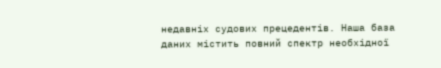недавніх судових прецедентів. Наша база даних містить повний спектр необхідної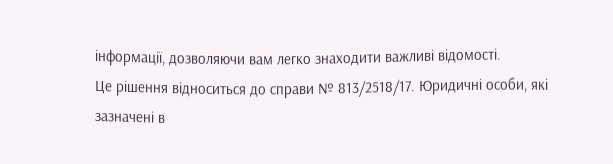інформації, дозволяючи вам легко знаходити важливі відомості.
Це рішення відноситься до справи № 813/2518/17. Юридичні особи, які зазначені в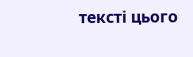тексті цього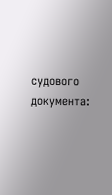судового документа: